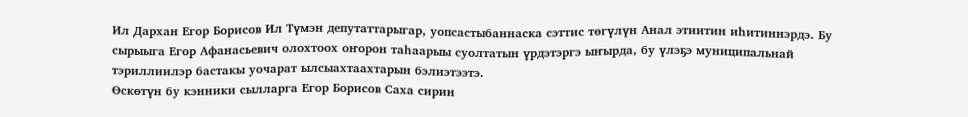Ил Дархан Егор Борисов Ил Түмэн депутаттарыгар, уопсастыбаннаска сэттис төгүлүн Анал этиитин иһитиннэрдэ. Бу сырыыга Егор Афанасьевич олохтоох оҥорон таһаарыы суолтатын үрдэтэргэ ыҥырда, бу үлэҕэ муниципальнай тэриллиилэр бастакы уочарат ылсыахтаахтарын бэлиэтээтэ.
Өскөтүн бу кэнники сылларга Егор Борисов Саха сирин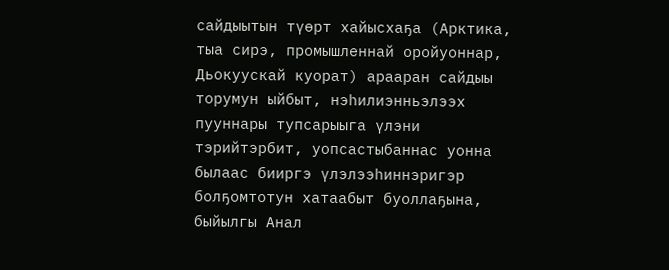сайдыытын түөрт хайысхаҕа (Арктика, тыа сирэ, промышленнай оройуоннар, Дьокуускай куорат) арааран сайдыы торумун ыйбыт, нэһилиэнньэлээх пууннары тупсарыыга үлэни тэрийтэрбит, уопсастыбаннас уонна былаас бииргэ үлэлээһиннэригэр болҕомтотун хатаабыт буоллаҕына, быйылгы Анал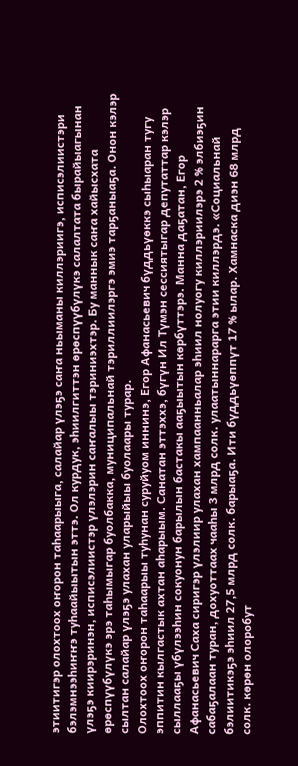этиитигэр олохтоох оҥорон таһаарыыга, салайар үлэҕэ саҥа ньыманы киллэриигэ, исписэлиистэри бэлэмнээһиҥҥэ туһаайыытын эттэ. Ол курдук, эһиилгиттэн өрөспүүбүлүкэ салалтата бырайыагынан үлэҕэ киирэринэн, исписэлиистэр үлэлэрин саҥалыы тэриниэхтэр. Бу маннык саҥа хайысхата өрөспүүбүлүкэ эрэ таһымыгар буолбакка, муниципальнай тэриллиилэргэ эмиэ тарҕаныаҕа. Онон кэлэр сылтан салайар үлэҕэ улахан уларыйыы буолаары турар.
Олохтоох оҥорон таһаарыы туһунан суруйуом иннинэ, Егор Афанасьевич бүддьүөккэ сыһыаран тугу эппитин кылгастык ахтан аһарыым. Санатан эттэххэ, бүгүн Ил Түмэн сессиятыгар депутаттар кэлэр сыллааҕы үбүлээһин сокуонун барылын бастакы ааҕыытын көрбүттэрэ. Манна даҕатан, Егор Афанасьевич Саха сиригэр үлэлиир улахан хампаанньалар эһиил нолуогу киллэриилэрэ 2 % элбиэҕин сабаҕалаан туран, дохуоттаах чааһы 3 млрд солк. улаатыннарарга этии киллэрдэ. «Социальнай бэлиитикэҕэ эһиил 27,5 млрд солк. барыаҕа. Ити бүддьүөппүт 17 % ылар. Хамнаска диэн 68 млрд солк. көрөн олоробут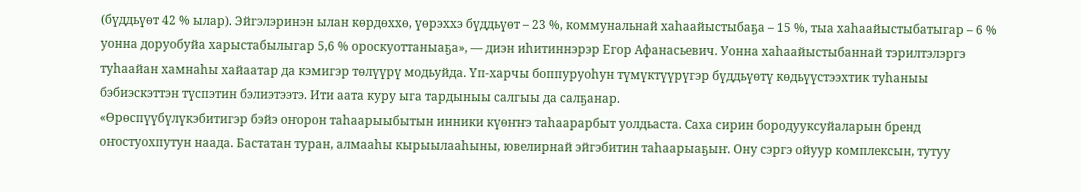(бүддьүөт 42 % ылар). Эйгэлэринэн ылан көрдөххө, үөрэххэ бүддьүөт – 23 %, коммунальнай хаһаайыстыбаҕа – 15 %, тыа хаһаайыстыбатыгар – 6 % уонна доруобуйа харыстабылыгар 5,6 % ороскуоттаныаҕа», — диэн иһитиннэрэр Егор Афанасьевич. Уонна хаһаайыстыбаннай тэрилтэлэргэ туһаайан хамнаһы хайаатар да кэмигэр төлүүрү модьуйда. Үп-харчы боппуруоһун түмүктүүрүгэр бүддьүөтү көдьүүстээхтик туһаныы бэбиэскэттэн түспэтин бэлиэтээтэ. Ити аата куру ыга тардыныы салгыы да салҕанар.
«Өрөспүүбүлүкэбитигэр бэйэ оҥорон таһаарыыбытын инники күөҥҥэ таһаарарбыт уолдьаста. Саха сирин бородууксуйаларын бренд оҥостуохпутун наада. Бастатан туран, алмааһы кырыылааһыны, ювелирнай эйгэбитин таһаарыаҕыҥ. Ону сэргэ ойуур комплексын, тутуу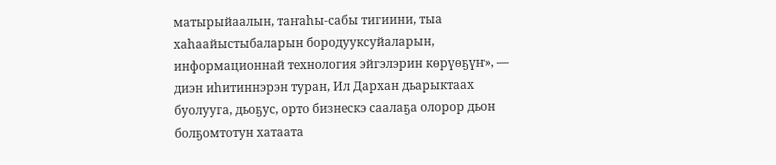матырыйаалын, таҥаһы-сабы тигиини, тыа хаһаайыстыбаларын бородууксуйаларын, информационнай технология эйгэлэрин көрүөҕүҥ», — диэн иһитиннэрэн туран, Ил Дархан дьарыктаах буолууга, дьоҕус, орто бизнескэ саалаҕа олорор дьон болҕомтотун хатаата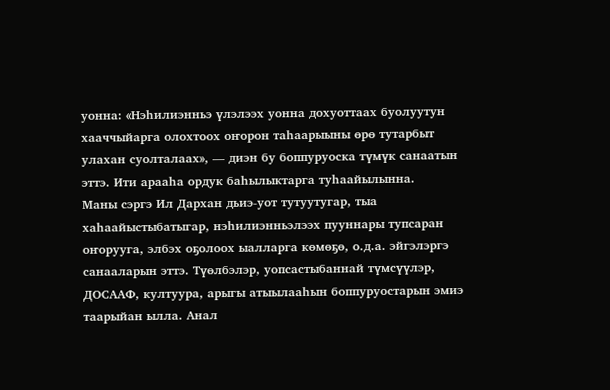уонна: «Нэһилиэнньэ үлэлээх уонна дохуоттаах буолуутун хааччыйарга олохтоох оҥорон таһаарыыны өрө тутарбыт улахан суолталаах», — диэн бу боппуруоска түмүк санаатын эттэ. Ити арааһа ордук баһылыктарга туһаайылынна.
Маны сэргэ Ил Дархан дьиэ-уот тутуутугар, тыа хаһаайыстыбатыгар, нэһилиэнньэлээх пууннары тупсаран оҥорууга, элбэх оҕолоох ыалларга көмөҕө, о.д.а. эйгэлэргэ санааларын эттэ. Түөлбэлэр, уопсастыбаннай түмсүүлэр, ДОСААФ, култуура, арыгы атыылааһын боппуруостарын эмиэ таарыйан ылла. Анал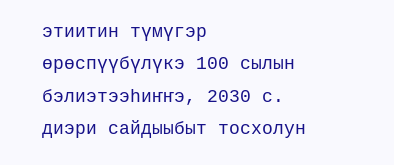этиитин түмүгэр өрөспүүбүлүкэ 100 сылын бэлиэтээһиҥҥэ, 2030 с. диэри сайдыыбыт тосхолун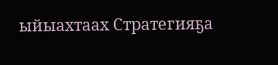ыйыахтаах Стратегияҕа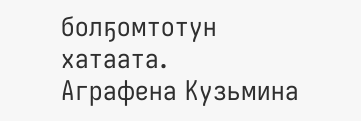болҕомтотун хатаата.
Аграфена Кузьмина